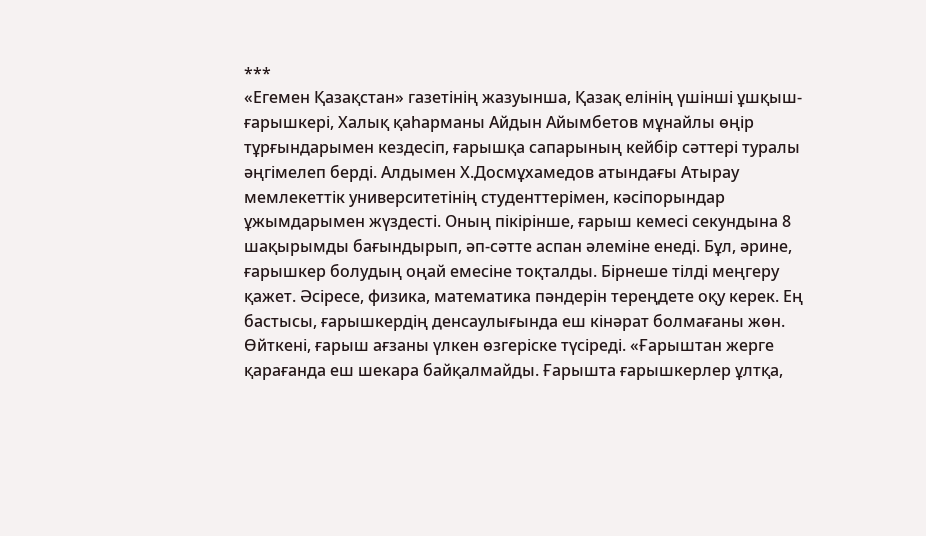***
«Егемен Қазақстан» газетінің жазуынша, Қазақ елінің үшінші ұшқыш-ғарышкері, Халық қаһарманы Айдын Айымбетов мұнайлы өңір тұрғындарымен кездесіп, ғарышқа сапарының кейбір сәттері туралы әңгімелеп берді. Алдымен Х.Досмұхамедов атындағы Атырау мемлекеттік университетінің студенттерімен, кәсіпорындар ұжымдарымен жүздесті. Оның пікірінше, ғарыш кемесі секундына 8 шақырымды бағындырып, әп-сәтте аспан әлеміне енеді. Бұл, әрине, ғарышкер болудың оңай емесіне тоқталды. Бірнеше тілді меңгеру қажет. Әсіресе, физика, математика пәндерін тереңдете оқу керек. Ең бастысы, ғарышкердің денсаулығында еш кінәрат болмағаны жөн. Өйткені, ғарыш ағзаны үлкен өзгеріске түсіреді. «Ғарыштан жерге қарағанда еш шекара байқалмайды. Ғарышта ғарышкерлер ұлтқа,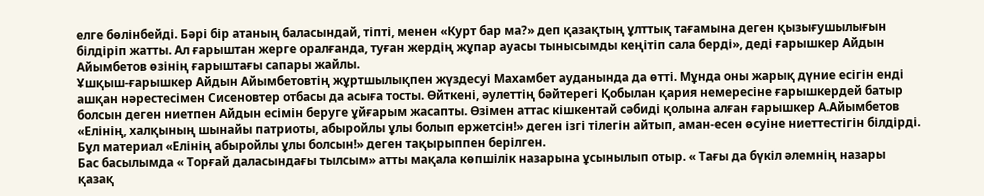елге бөлінбейді. Бәрі бір атаның баласындай, тіпті, менен «Курт бар ма?» деп қазақтың ұлттық тағамына деген қызығушылығын білдіріп жатты. Ал ғарыштан жерге оралғанда, туған жердің жұпар ауасы тынысымды кеңітіп сала берді», деді ғарышкер Айдын Айымбетов өзінің ғарыштағы сапары жайлы.
Ұшқыш-ғарышкер Айдын Айымбетовтің жұртшылықпен жүздесуі Махамбет ауданында да өтті. Мұнда оны жарық дүние есігін енді ашқан нәрестесімен Сисеновтер отбасы да асыға тосты. Өйткені, әулеттің бәйтерегі Қобылан қария немересіне ғарышкердей батыр болсын деген ниетпен Айдын есімін беруге ұйғарым жасапты. Өзімен аттас кішкентай сәбиді қолына алған ғарышкер А.Айымбетов «Елінің, халқының шынайы патриоты, абыройлы ұлы болып ержетсін!» деген ізгі тілегін айтып, аман-есен өсуіне ниеттестігін білдірді.
Бұл материал «Елінің абыройлы ұлы болсын!» деген тақырыппен берілген.
Бас басылымда « Торғай даласындағы тылсым» атты мақала көпшілік назарына ұсынылып отыр. « Тағы да бүкіл әлемнің назары қазақ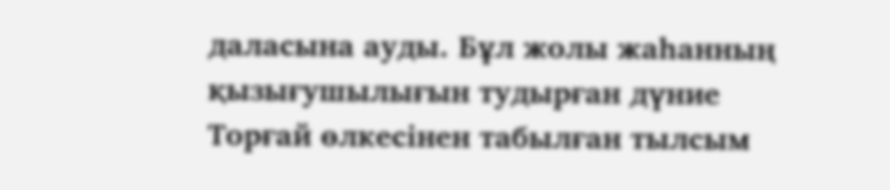даласына ауды. Бұл жолы жаһанның қызығушылығын тудырған дүние Торғай өлкесінен табылған тылсым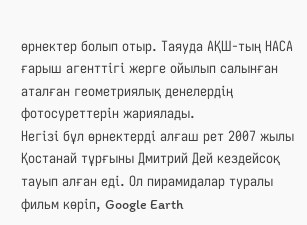өрнектер болып отыр. Таяуда АҚШ-тың НАСА ғарыш агенттігі жерге ойылып салынған аталған геометриялық денелердің фотосуреттерін жариялады.
Негізі бұл өрнектерді алғаш рет 2007 жылы Қостанай тұрғыны Дмитрий Дей кездейсоқ тауып алған еді. Ол пирамидалар туралы фильм көріп, Google Earth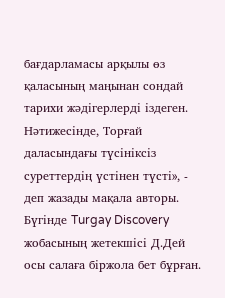бағдарламасы арқылы өз қаласының маңынан сондай тарихи жәдігерлерді іздеген. Нәтижесінде, Торғай даласындағы түсініксіз суреттердің үстінен түсті», - деп жазады мақала авторы.
Бүгінде Turgay Discovery жобасының жетекшісі Д.Дей осы салаға біржола бет бұрған.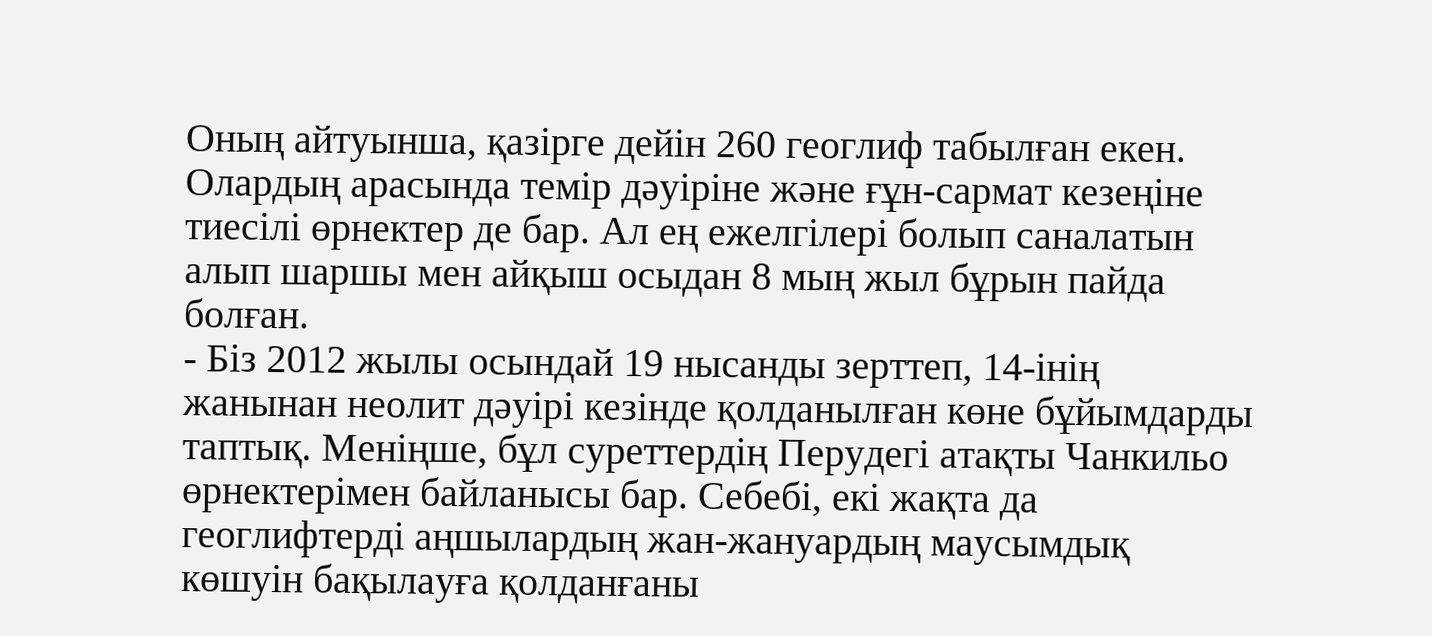Оның айтуынша, қазірге дейін 260 геоглиф табылған екен. Олардың арасында темір дәуіріне және ғұн-сармат кезеңіне тиесілі өрнектер де бар. Ал ең ежелгілері болып саналатын алып шаршы мен айқыш осыдан 8 мың жыл бұрын пайда болған.
- Біз 2012 жылы осындай 19 нысанды зерттеп, 14-інің жанынан неолит дәуірі кезінде қолданылған көне бұйымдарды таптық. Меніңше, бұл суреттердің Перудегі атақты Чанкильо өрнектерімен байланысы бар. Себебі, екі жақта да геоглифтерді аңшылардың жан-жануардың маусымдық көшуін бақылауға қолданғаны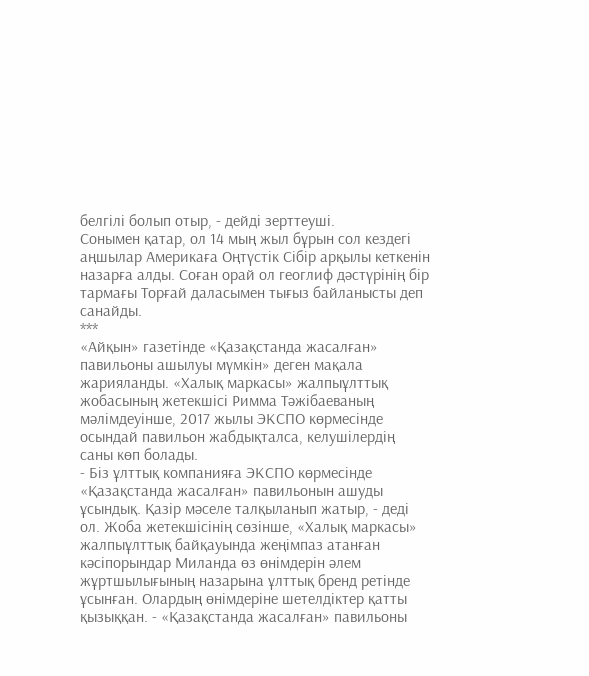белгілі болып отыр, - дейді зерттеуші.
Сонымен қатар, ол 14 мың жыл бұрын сол кездегі аңшылар Америкаға Оңтүстік Сібір арқылы кеткенін назарға алды. Соған орай ол геоглиф дәстүрінің бір тармағы Торғай даласымен тығыз байланысты деп санайды.
***
«Айқын» газетінде «Қазақстанда жасалған» павильоны ашылуы мүмкін» деген мақала жарияланды. «Халық маркасы» жалпыұлттық жобасының жетекшісі Римма Тәжібаеваның мәлімдеуінше, 2017 жылы ЭКСПО көрмесінде осындай павильон жабдықталса, келушілердің саны көп болады.
- Біз ұлттық компанияға ЭКСПО көрмесінде «Қазақстанда жасалған» павильонын ашуды ұсындық. Қазір мәселе талқыланып жатыр, - деді ол. Жоба жетекшісінің сөзінше, «Халық маркасы» жалпыұлттық байқауында жеңімпаз атанған кәсіпорындар Миланда өз өнімдерін әлем жұртшылығының назарына ұлттық бренд ретінде ұсынған. Олардың өнімдеріне шетелдіктер қатты қызыққан. - «Қазақстанда жасалған» павильоны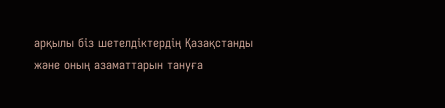арқылы біз шетелдіктердің Қазақстанды және оның азаматтарын тануға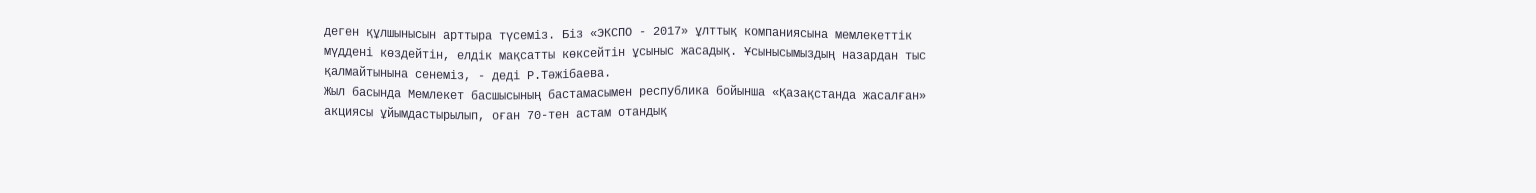деген құлшынысын арттыра түсеміз. Біз «ЭКСПО - 2017» ұлттық компаниясына мемлекеттік мүддені көздейтін, елдік мақсатты көксейтін ұсыныс жасадық. Ұсынысымыздың назардан тыс қалмайтынына сенеміз, - деді Р.Тәжібаева.
Жыл басында Мемлекет басшысының бастамасымен республика бойынша «Қазақстанда жасалған» акциясы ұйымдастырылып, оған 70-тен астам отандық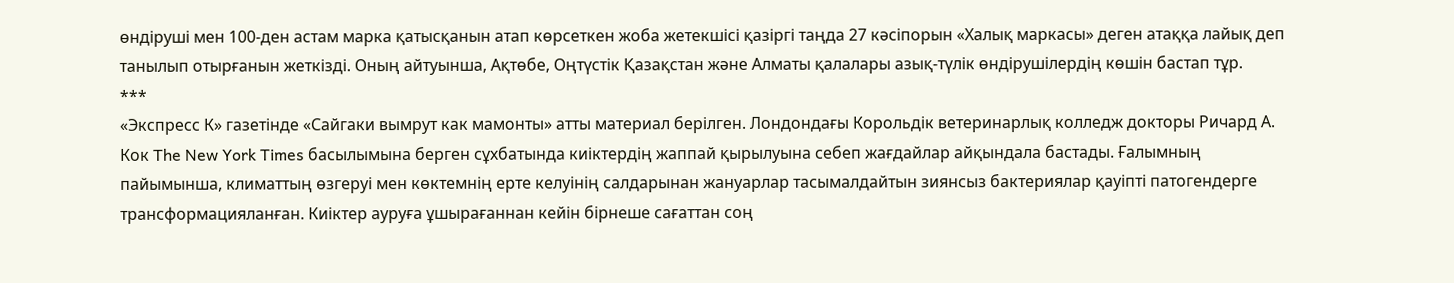өндіруші мен 100-ден астам марка қатысқанын атап көрсеткен жоба жетекшісі қазіргі таңда 27 кәсіпорын «Халық маркасы» деген атаққа лайық деп танылып отырғанын жеткізді. Оның айтуынша, Ақтөбе, Оңтүстік Қазақстан және Алматы қалалары азық-түлік өндірушілердің көшін бастап тұр.
***
«Экспресс К» газетінде «Сайгаки вымрут как мамонты» атты материал берілген. Лондондағы Корольдік ветеринарлық колледж докторы Ричард А. Кок The New York Times басылымына берген сұхбатында киіктердің жаппай қырылуына себеп жағдайлар айқындала бастады. Ғалымның пайымынша, климаттың өзгеруі мен көктемнің ерте келуінің салдарынан жануарлар тасымалдайтын зиянсыз бактериялар қауіпті патогендерге трансформацияланған. Киіктер ауруға ұшырағаннан кейін бірнеше сағаттан соң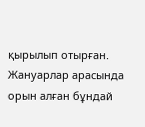қырылып отырған.
Жануарлар арасында орын алған бұндай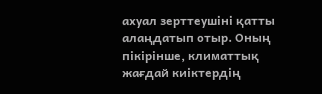ахуал зерттеушіні қатты алаңдатып отыр. Оның пікірінше, климаттық жағдай киіктердің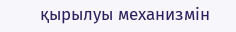қырылуы механизмін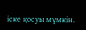іске қосуы мүмкін.